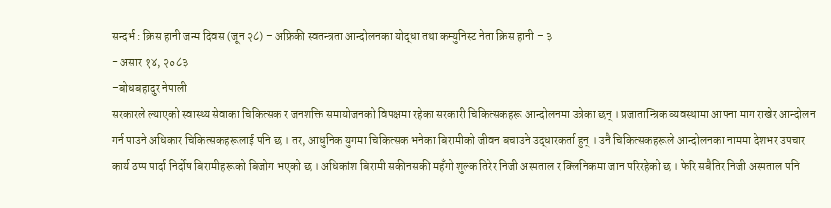सन्दर्भ : क्रिस हानी जन्म दिवस (जून २८) – अफ्रिकी स्वतन्त्रता आन्दोलनका योद्धा तथा कम्युनिस्ट नेता क्रिस हानी – ३
- असार १४, २०८३
–बोधबहादुर नेपाली
सरकारले ल्याएको स्वास्थ्य सेवाका चिकित्सक र जनशक्ति समायोजनको विपक्षमा रहेका सरकारी चिकित्सकहरू आन्दोलनमा उत्रेका छन् । प्रजातान्त्रिक व्यवस्थामा आफ्ना माग राखेर आन्दोलन गर्न पाउने अधिकार चिकित्सकहरूलाई पनि छ । तर, आधुनिक युगमा चिकित्सक भनेका बिरामीको जीवन बचाउने उद्धारकर्ता हुन् । उनै चिकित्सकहरूले आन्दोलनका नाममा देशभर उपचार कार्य ठप्प पार्दा निर्दोष बिरामीहरूको बिजोग भएको छ । अधिकांश बिरामी सकीनसकी महँगो शुल्क तिरेर निजी अस्पताल र क्लिनिकमा जान परिरहेको छ । फेरि सबैतिर निजी अस्पताल पनि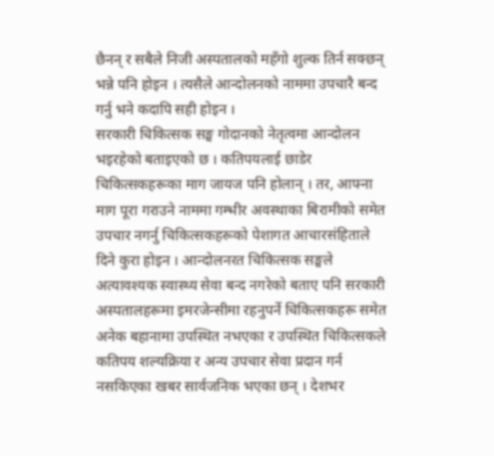छैनन् र सबैले निजी अस्पतालको महँगो शुल्क तिर्न सक्छन् भन्ने पनि होइन । त्यसैले आन्दोलनको नाममा उपचारै बन्द गर्नु भने कदापि सही होइन ।
सरकारी चिकित्सक सङ्घ गोदानको नेतृत्वमा आन्दोलन भइरहेको बताइएको छ । कतिपयलाई छाडेर चिकित्सकहरूका माग जायज पनि होलान् । तर, आफ्ना माग पूरा गराउने नाममा गम्भीर अवस्थाका बिरामीको समेत उपचार नगर्नु चिकित्सकहरूको पेशागत आचारसंहिताले दिने कुरा होइन । आन्दोलनरत चिकित्सक सङ्घले अत्यावश्यक स्वास्थ्य सेवा बन्द नगरेको बताए पनि सरकारी अस्पतालहरूमा इमरजेन्सीमा रहनुपर्ने चिकित्सकहरू समेत अनेक बहानामा उपस्थित नभएका र उपस्थित चिकित्सकले कतिपय शल्यक्रिया र अन्य उपचार सेवा प्रदान गर्न नसकिएका खबर सार्वजनिक भएका छन् । देशभर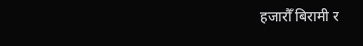हजारौँ बिरामी र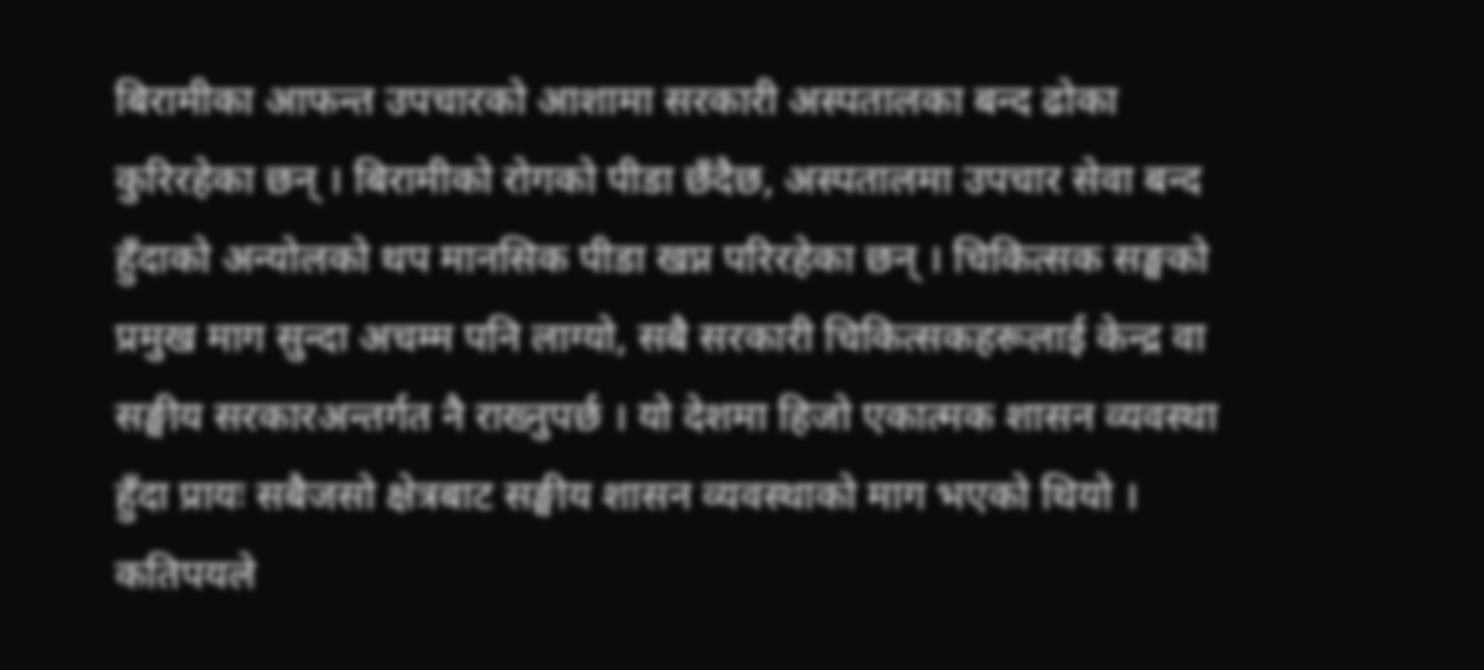बिरामीका आफन्त उपचारको आशामा सरकारी अस्पतालका बन्द ढोका कुरिरहेका छन् । बिरामीको रोगको पीडा छँदैछ, अस्पतालमा उपचार सेवा बन्द हुँदाको अन्योलको थप मानसिक पीडा खप्न परिरहेका छन् । चिकित्सक सङ्घको प्रमुख माग सुन्दा अचम्म पनि लाग्यो, सबै सरकारी चिकित्सकहरूलाई केन्द्र वा सङ्घीय सरकारअन्तर्गत नै राख्नुपर्छ । यो देशमा हिजो एकात्मक शासन व्यवस्था हुँदा प्रायः सबैजसो क्षेत्रबाट सङ्घीय शासन व्यवस्थाको माग भएको थियो । कतिपयले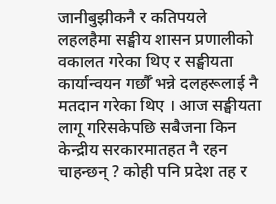जानीबुझीकनै र कतिपयले लहलहैमा सङ्घीय शासन प्रणालीको वकालत गरेका थिए र सङ्घीयता कार्यान्वयन गर्छौँ भन्ने दलहरूलाई नै मतदान गरेका थिए । आज सङ्घीयता लागू गरिसकेपछि सबैजना किन केन्द्रीय सरकारमातहत नै रहन चाहन्छन् ? कोही पनि प्रदेश तह र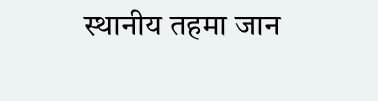स्थानीय तहमा जान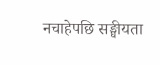नचाहेपछि सङ्घीयता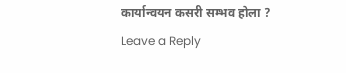कार्यान्वयन कसरी सम्भव होला ?
Leave a Reply